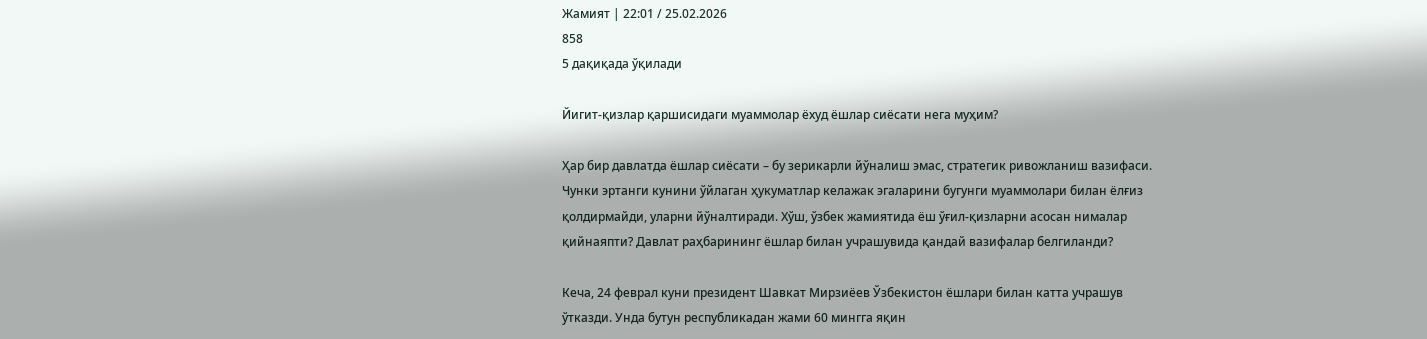Жамият | 22:01 / 25.02.2026
858
5 дақиқада ўқилади

Йигит-қизлар қаршисидаги муаммолар ёхуд ёшлар сиёсати нега муҳим?

Ҳар бир давлатда ёшлар сиёсати – бу зерикарли йўналиш эмас, стратегик ривожланиш вазифаси. Чунки эртанги кунини ўйлаган ҳукуматлар келажак эгаларини бугунги муаммолари билан ёлғиз қолдирмайди, уларни йўналтиради. Хўш, ўзбек жамиятида ёш ўғил-қизларни асосан нималар қийнаяпти? Давлат раҳбарининг ёшлар билан учрашувида қандай вазифалар белгиланди?

Кеча, 24 феврал куни президент Шавкат Мирзиёев Ўзбекистон ёшлари билан катта учрашув ўтказди. Унда бутун республикадан жами 60 мингга яқин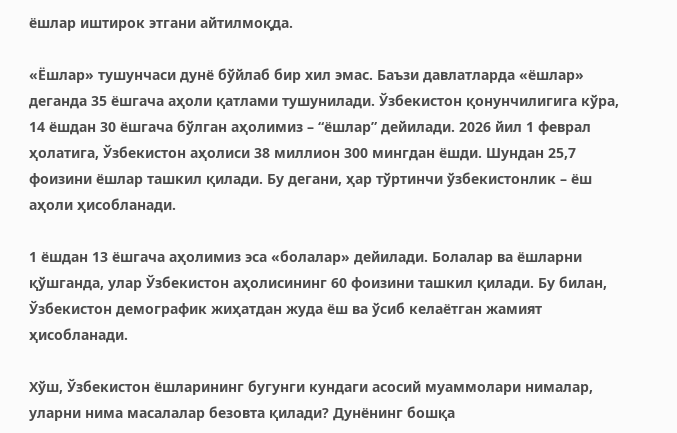ёшлар иштирок этгани айтилмоқда.

«Ёшлар» тушунчаси дунё бўйлаб бир хил эмас. Баъзи давлатларда «ёшлар» деганда 35 ёшгача аҳоли қатлами тушунилади. Ўзбекистон қонунчилигига кўра, 14 ёшдан 30 ёшгача бўлган аҳолимиз – “ёшлар” дейилади. 2026 йил 1 феврал ҳолатига, Ўзбекистон аҳолиси 38 миллион 300 мингдан ёшди. Шундан 25,7 фоизини ёшлар ташкил қилади. Бу дегани, ҳар тўртинчи ўзбекистонлик – ёш аҳоли ҳисобланади.

1 ёшдан 13 ёшгача аҳолимиз эса «болалар» дейилади. Болалар ва ёшларни қўшганда, улар Ўзбекистон аҳолисининг 60 фоизини ташкил қилади. Бу билан, Ўзбекистон демографик жиҳатдан жуда ёш ва ўсиб келаётган жамият ҳисобланади.

Хўш, Ўзбекистон ёшларининг бугунги кундаги асосий муаммолари нималар, уларни нима масалалар безовта қилади? Дунёнинг бошқа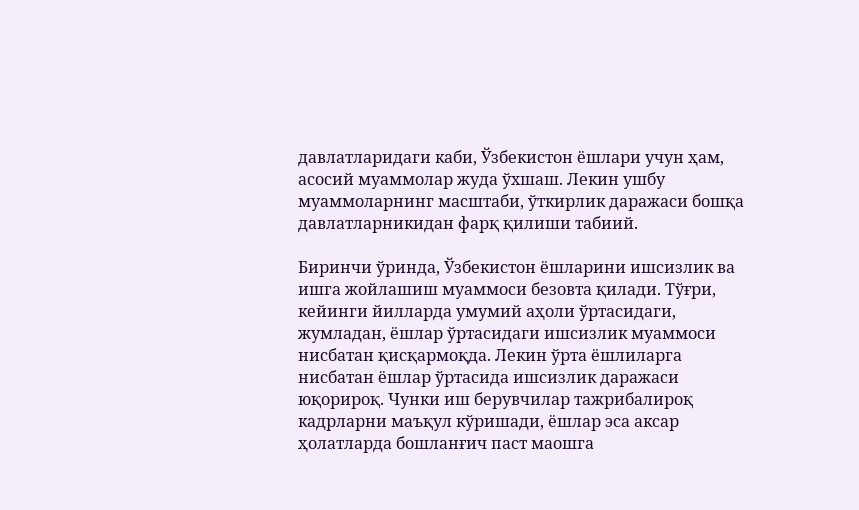давлатларидаги каби, Ўзбекистон ёшлари учун ҳам, асосий муаммолар жуда ўхшаш. Лекин ушбу муаммоларнинг масштаби, ўткирлик даражаси бошқа давлатларникидан фарқ қилиши табиий.

Биринчи ўринда, Ўзбекистон ёшларини ишсизлик ва ишга жойлашиш муаммоси безовта қилади. Тўғри, кейинги йилларда умумий аҳоли ўртасидаги, жумладан, ёшлар ўртасидаги ишсизлик муаммоси нисбатан қисқармоқда. Лекин ўрта ёшлиларга нисбатан ёшлар ўртасида ишсизлик даражаси юқорироқ. Чунки иш берувчилар тажрибалироқ кадрларни маъқул кўришади, ёшлар эса аксар ҳолатларда бошланғич паст маошга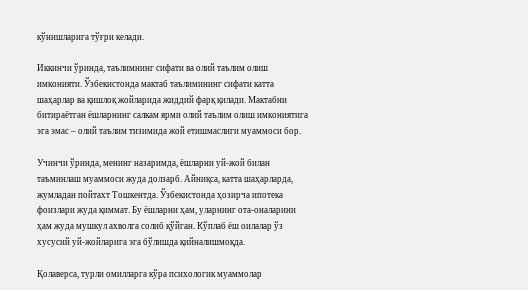кўнишларига тўғри келади.

Иккинчи ўринда, таълимнинг сифати ва олий таълим олиш имконияти. Ўзбекистонда мактаб таълимининг сифати катта шаҳарлар ва қишлоқ жойларида жиддий фарқ қилади. Мактабни битираётган ёшларнинг салкам ярми олий таълим олиш имкониятига эга эмас – олий таълим тизимида жой етишмаслиги муаммоси бор.

Учинчи ўринда, менинг назаримда, ёшларни уй-жой билан таъминлаш муаммоси жуда долзарб. Айниқса, катта шаҳарларда, жумладан пойтахт Тошкентда. Ўзбекистонда ҳозирча ипотека фоизлари жуда қиммат. Бу ёшларни ҳам, уларнинг ота-оналарини ҳам жуда мушкул ахволга солиб қўйган. Кўплаб ёш оилалар ўз хусусий уй-жойларига эга бўлишда қийналишмоқда.

Қолаверса, турли омилларга кўра психологик муаммолар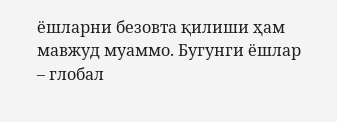ёшларни безовта қилиши ҳам мавжуд муаммо. Бугунги ёшлар – глобал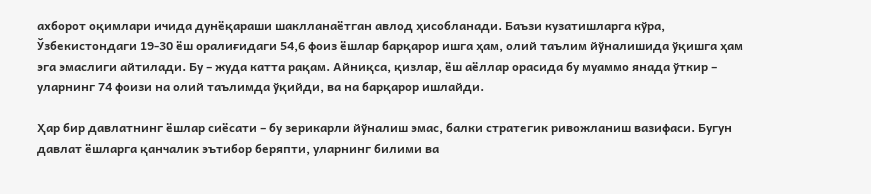ахборот оқимлари ичида дунёқараши шаклланаётган авлод ҳисобланади. Баъзи кузатишларга кўра, Ўзбекистондаги 19-30 ёш оралиғидаги 54,6 фоиз ёшлар барқарор ишга ҳам, олий таълим йўналишида ўқишга ҳам эга эмаслиги айтилади. Бу – жуда катта рақам. Айниқса, қизлар, ёш аёллар орасида бу муаммо янада ўткир – уларнинг 74 фоизи на олий таълимда ўқийди, ва на барқарор ишлайди.

Ҳар бир давлатнинг ёшлар сиёсати – бу зерикарли йўналиш эмас, балки стратегик ривожланиш вазифаси. Бугун давлат ёшларга қанчалик эътибор беряпти, уларнинг билими ва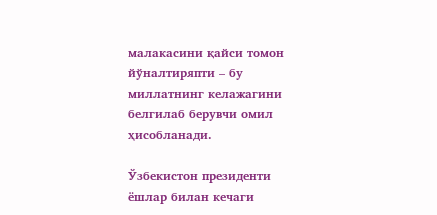малакасини қайси томон йўналтиряпти – бу миллатнинг келажагини белгилаб берувчи омил ҳисобланади.

Ўзбекистон президенти ёшлар билан кечаги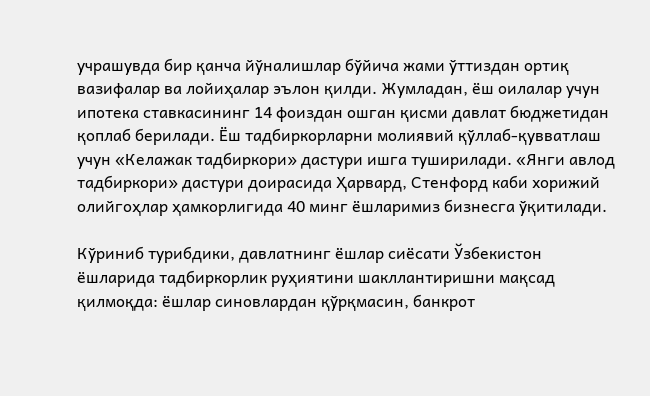учрашувда бир қанча йўналишлар бўйича жами ўттиздан ортиқ вазифалар ва лойиҳалар эълон қилди. Жумладан, ёш оилалар учун ипотека ставкасининг 14 фоиздан ошган қисми давлат бюджетидан қоплаб берилади. Ёш тадбиркорларни молиявий қўллаб-қувватлаш учун «Келажак тадбиркори» дастури ишга туширилади. «Янги авлод тадбиркори» дастури доирасида Ҳарвард, Стенфорд каби хорижий олийгоҳлар ҳамкорлигида 40 минг ёшларимиз бизнесга ўқитилади.

Кўриниб турибдики, давлатнинг ёшлар сиёсати Ўзбекистон ёшларида тадбиркорлик руҳиятини шакллантиришни мақсад қилмоқда: ёшлар синовлардан қўрқмасин, банкрот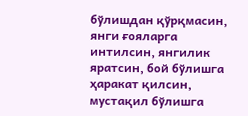бўлишдан қўрқмасин, янги ғояларга интилсин, янгилик яратсин, бой бўлишга ҳаракат қилсин, мустақил бўлишга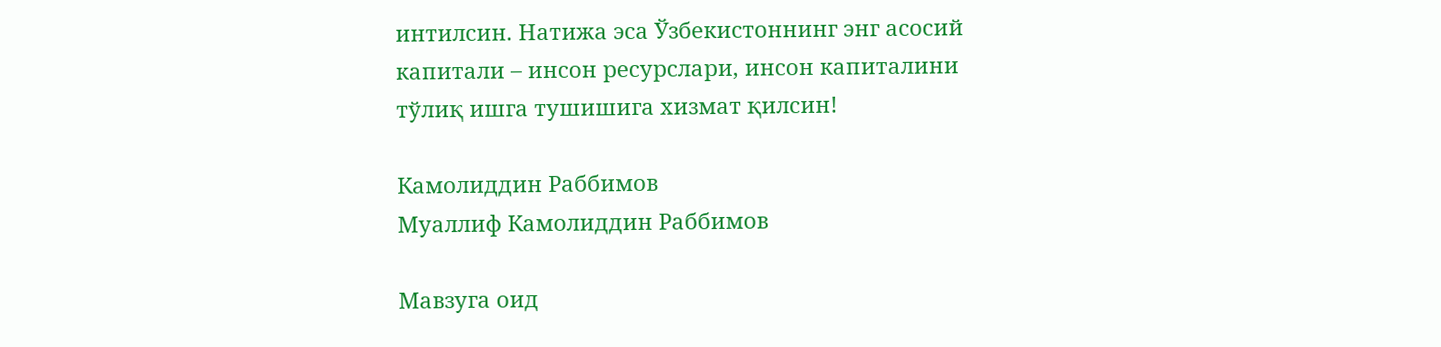интилсин. Натижа эса Ўзбекистоннинг энг асосий капитали – инсон ресурслари, инсон капиталини тўлиқ ишга тушишига хизмат қилсин!

Камолиддин Раббимов
Муаллиф Камолиддин Раббимов

Мавзуга оид